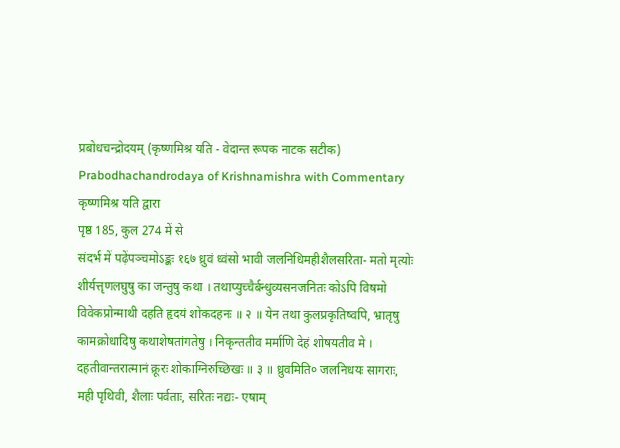प्रबोधचन्द्रोदयम् (कृष्णमिश्र यति - वेदान्त रूपक नाटक सटीक)
Prabodhachandrodaya of Krishnamishra with Commentary
कृष्णमिश्र यति द्वारा
पृष्ठ 185, कुल 274 में से
संदर्भ में पढ़ेंपञ्चमोऽङ्कः १६७ ध्रुवं ध्वंसो भावी जलनिधिमहीशैलसरिता- मतो मृत्योः शीर्यत्तृणलघुषु का जन्तुषु कथा । तथाप्युच्चैर्बन्धुव्यसनजनितः कोऽपि विषमो विवेकप्रोन्माथी दहति हृदयं शोकदहनः ॥ २ ॥ येन तथा कुलप्रकृतिष्वपि, भ्रातृषु कामक्रोधादिषु कथाशेषतांगतेषु । निकृन्ततीव मर्माणि देहं शोषयतीव मे । दहतीवान्तरात्मानं क्रूरः शोकाग्निरुच्छिखः ॥ ३ ॥ ध्रुवमिति० जलनिधयः सागराः, मही पृथिवी, शैलाः पर्वताः, सरितः नद्यः- एषाम्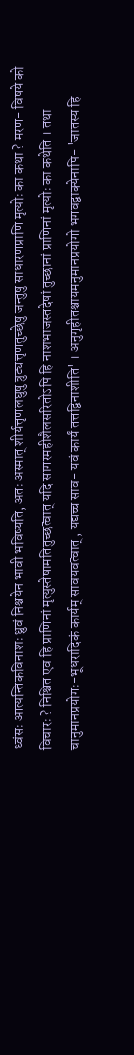ध्वंसः आत्यन्तिकविनाशः ध्रुवं निश्चयेन भावी भविष्यति, अतः अस्मात् शीर्यत्तृणलघुषु त्रुट्यत्तृणतुच्छेषु जन्तुषु साधारणप्राणि मृत्योः का कथा ? मरण- विषये को विचारः ? निश्चित एव हि प्राणिनां मृत्युस्तेषामतितुच्छत्वात् यदि सागरमहीशैलसरितोऽपि हि नाशभाजस्तदेषां तुच्छानां प्राणिनां मृत्योः का कथेति । तथा चानुमानप्रयोगः-भूधरादिकं कार्यम् सावयवत्वात् , यद्यच्च साव- यवं कार्यं तत्तद्विनाशीति' । अनुगृहीतश्चायमनुमानप्रयोगो भगवद्वाक्येनापि- 'जातस्य हि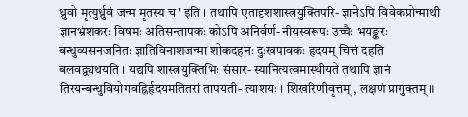ध्रुवो मृत्युर्ध्रुवं जन्म मृतस्य च' इति । तथापि एतादृशशास्त्रयुक्तिपरि- ज्ञानेऽपि विवेकप्रोन्माथी ज्ञानभ्रंशकरः विषमः अतिसन्तापकः कोऽपि अनिर्वर्ण- नीयस्वरूपः उच्चैः भयङ्करः बन्धुव्यसनजनितः ज्ञातिविनाशजन्मा शोकदहनः दुःखपावकः हृदयम् चित्तं दहति बलवद्व्यथयति । यद्यपि शास्त्रयुक्तिभिः संसार- स्यानित्यत्वमास्थीयते तथापि ज्ञानं तिरयन्बन्धुवियोगवह्निर्हृदयमतितरां तापयती- त्याशयः । शिखरिणीवृत्तम् , लक्षणं प्रागुक्तम् ॥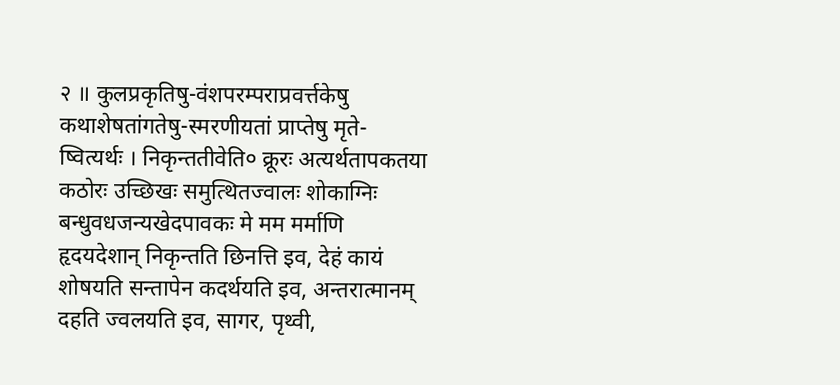२ ॥ कुलप्रकृतिषु-वंशपरम्पराप्रवर्त्तकेषु कथाशेषतांगतेषु-स्मरणीयतां प्राप्तेषु मृते- ष्वित्यर्थः । निकृन्ततीवेति० क्रूरः अत्यर्थतापकतया कठोरः उच्छिखः समुत्थितज्वालः शोकाग्निः बन्धुवधजन्यखेदपावकः मे मम मर्माणि हृदयदेशान् निकृन्तति छिनत्ति इव, देहं कायं शोषयति सन्तापेन कदर्थयति इव, अन्तरात्मानम् दहति ज्वलयति इव, सागर, पृथ्वी,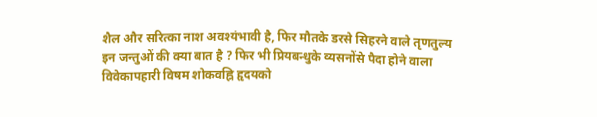शैल और सरित्का नाश अवश्यंभावी है, फिर मौतके डरसे सिहरने वाले तृणतुल्य इन जन्तुओं की क्या बात है ? फिर भी प्रियबन्धुके व्यसनोंसे पैदा होने वाला विवेकापहारी विषम शोकवह्नि हृदयको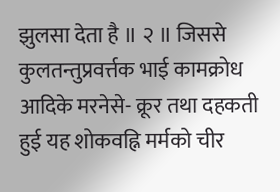झुलसा देता है ॥ २ ॥ जिससे कुलतन्तुप्रवर्त्तक भाई कामक्रोध आदिके मरनेसे- क्रूर तथा दहकती हुई यह शोकवह्नि मर्मको चीर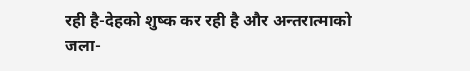रही है-देहको शुष्क कर रही है और अन्तरात्माको जला-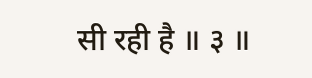सी रही है ॥ ३ ॥